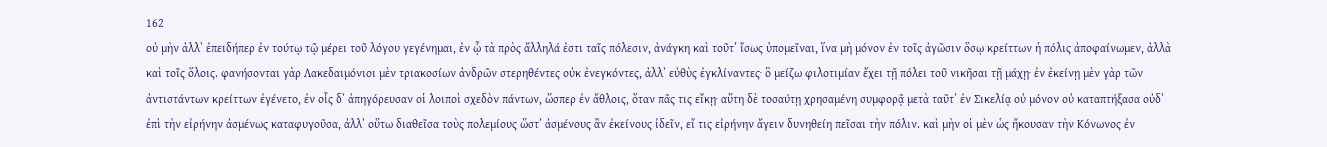162
οὐ μὴν ἀλλʼ ἐπειδήπερ ἐν τούτῳ τῷ μέρει τοῦ λόγου γεγένημαι, ἐν ᾧ τὰ πρὸς ἄλληλά ἐστι ταῖς πόλεσιν, ἀνάγκη καὶ τοῦτʼ ἴσως ὑπομεῖναι, ἵνα μὴ μόνον ἐν τοῖς ἀγῶσιν ὅσῳ κρείττων ἡ πόλις ἀποφαίνωμεν, ἀλλὰ καὶ τοῖς ὅλοις. φανήσονται γὰρ Λακεδαιμόνιοι μὲν τριακοσίων ἀνδρῶν στερηθέντες οὐκ ἐνεγκόντες, ἀλλʼ εὐθὺς ἐγκλίναντες· ὃ μείζω φιλοτιμίαν ἔχει τῇ πόλει τοῦ νικῆσαι τῇ μάχῃ· ἐν ἐκείνῃ μὲν γὰρ τῶν ἀντιστάντων κρείττων ἐγένετο, ἐν οἷς δʼ ἀπηγόρευσαν οἱ λοιποὶ σχεδὸν πάντων, ὥσπερ ἐν ἄθλοις, ὅταν πᾶς τις εἴκῃ· αὕτη δὲ τοσαύτῃ χρησαμένη συμφορᾷ μετὰ ταῦτʼ ἐν Σικελίᾳ οὐ μόνον οὐ καταπτήξασα οὐδʼ ἐπὶ τὴν εἰρήνην ἀσμένως καταφυγοῦσα, ἀλλʼ οὕτω διαθεῖσα τοὺς πολεμίους ὥστʼ ἀσμένους ἂν ἐκείνους ἰδεῖν, εἴ τις εἰρήνην ἄγειν δυνηθείη πεῖσαι τὴν πόλιν. καὶ μὴν οἱ μὲν ὡς ἤκουσαν τὴν Κόνωνος ἐν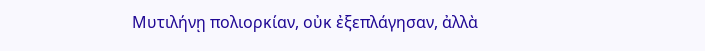Μυτιλήνῃ πολιορκίαν, οὐκ ἐξεπλάγησαν, ἀλλὰ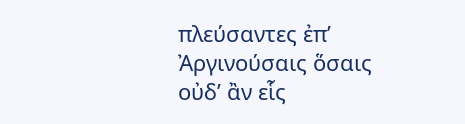πλεύσαντες ἐπʼ Ἀργινούσαις ὅσαις οὐδʼ ἂν εἷς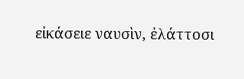εἰκάσειε ναυσὶν, ἐλάττοσι